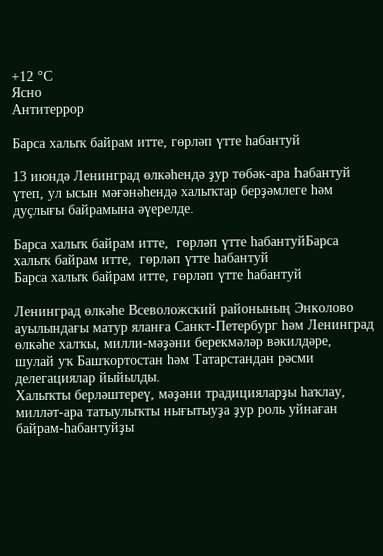+12 °С
Ясно
Антитеррор

Барса халыҡ байрам итте, гөрләп үтте һабантуй

13 июндә Ленинград өлкәһендә ҙур төбәк-ара Һабантуй үтеп, ул ысын мәғәнәһендә халыҡтар берҙәмлеге һәм дуҫлығы байрамына әүерелде.

Барса халыҡ байрам итте,  гөрләп үтте һабантуйБарса халыҡ байрам итте,  гөрләп үтте һабантуй
Барса халыҡ байрам итте, гөрләп үтте һабантуй

Ленинград өлкәһе Всеволожский районының Энколово ауылындағы матур яланға Санкт-Петербург һәм Ленинград өлкәһе халҡы, милли-мәҙәни берекмәләр вәкилдәре, шулай уҡ Башҡортостан һәм Татарстандан рәсми делегациялар йыйылды.
Халыҡты берләштереү, мәҙәни традицияларҙы һаҡлау, милләт-ара татыулыҡты нығытыуҙа ҙур роль уйнаған байрам-һабантуйҙы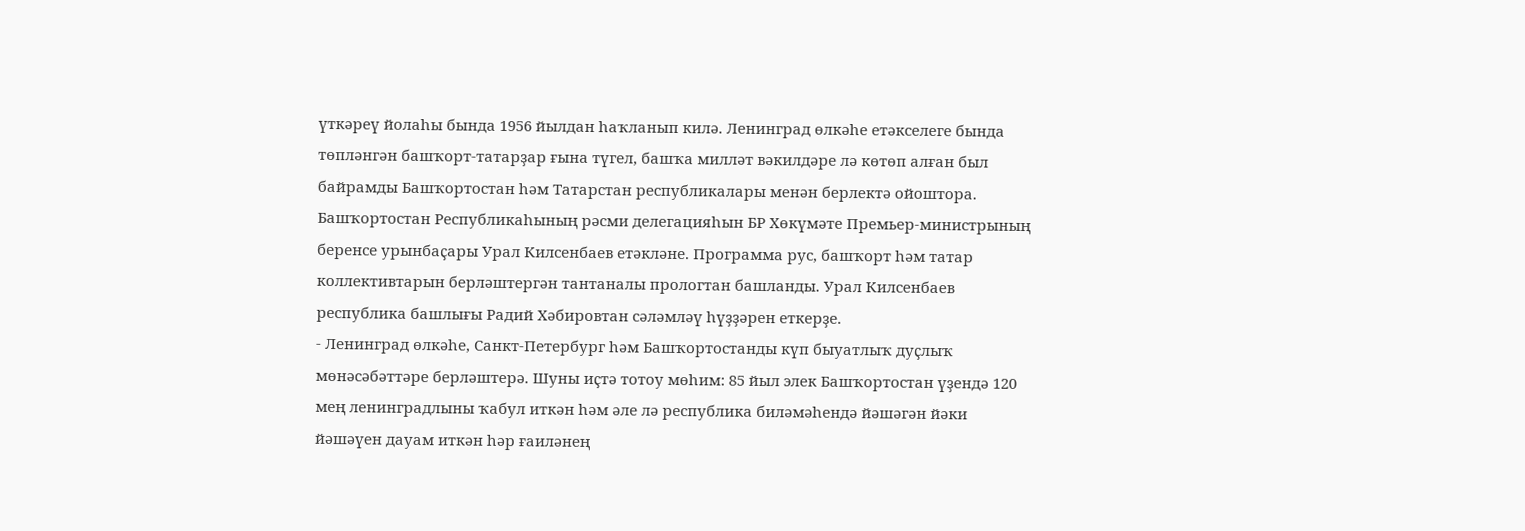үткәреү йолаһы бында 1956 йылдан һаҡланып килә. Ленинград өлкәһе етәкселеге бында төпләнгән башҡорт-татарҙар ғына түгел, башҡа милләт вәкилдәре лә көтөп алған был байрамды Башҡортостан һәм Татарстан республикалары менән берлектә ойоштора. Башҡортостан Республикаһының рәсми делегацияһын БР Хөкүмәте Премьер-министрының беренсе урынбаҫары Урал Килсенбаев етәкләне. Программа рус, башҡорт һәм татар коллективтарын берләштергән тантаналы прологтан башланды. Урал Килсенбаев республика башлығы Радий Хәбировтан сәләмләү һүҙҙәрен еткерҙе.
- Ленинград өлкәһе, Санкт-Петербург һәм Башҡортостанды күп быуатлыҡ дуҫлыҡ мөнәсәбәттәре берләштерә. Шуны иҫтә тотоу мөһим: 85 йыл элек Башҡортостан үҙендә 120 мең ленинградлыны ҡабул иткән һәм әле лә республика биләмәһендә йәшәгән йәки йәшәүен дауам иткән һәр ғаиләнең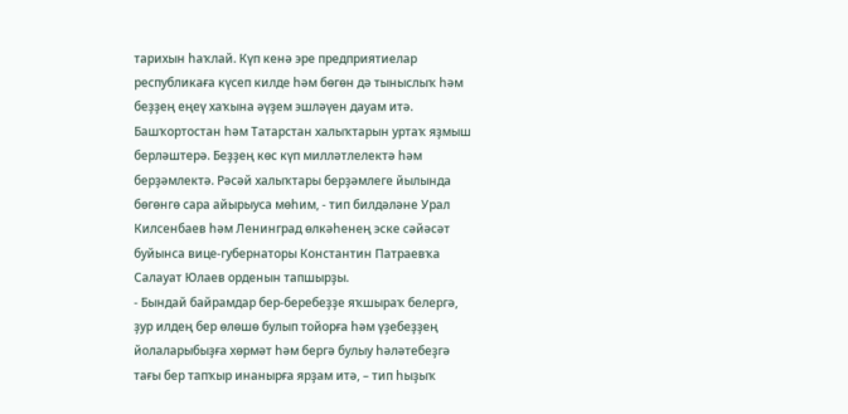тарихын һаҡлай. Күп кенә эре предприятиелар республикаға күсеп килде һәм бөгөн дә тыныслыҡ һәм беҙҙең еңеү хаҡына әүҙем эшләүен дауам итә. Башҡортостан һәм Татарстан халыҡтарын уртаҡ яҙмыш берләштерә. Беҙҙең көс күп милләтлелектә һәм берҙәмлектә. Рәсәй халыҡтары берҙәмлеге йылында бөгөнгө сара айырыуса мөһим, - тип билдәләне Урал Килсенбаев һәм Ленинград өлкәһенең эске сәйәсәт буйынса вице-губернаторы Константин Патраевҡа Салауат Юлаев орденын тапшырҙы.
- Бындай байрамдар бер-беребеҙҙе яҡшыраҡ белергә, ҙур илдең бер өлөшө булып тойорға һәм үҙебеҙҙең йолаларыбыҙға хөрмәт һәм бергә булыу һәләтебеҙгә тағы бер тапҡыр инанырға ярҙам итә, – тип һыҙыҡ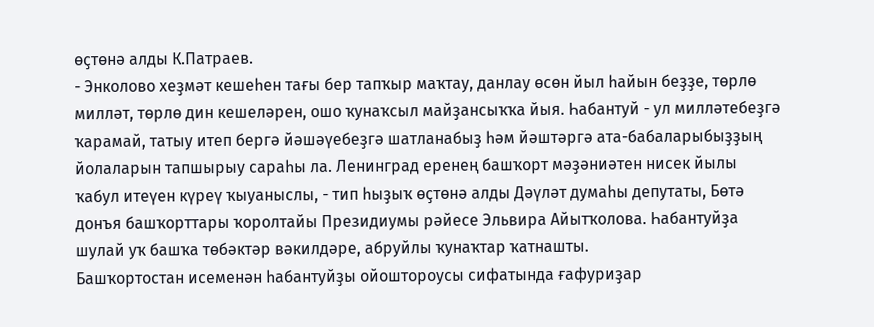өҫтөнә алды К.Патраев.
- Энколово хеҙмәт кешеһен тағы бер тапҡыр маҡтау, данлау өсөн йыл һайын беҙҙе, төрлө милләт, төрлө дин кешеләрен, ошо ҡунаҡсыл майҙансыҡҡа йыя. Һабантуй - ул милләтебеҙгә ҡарамай, татыу итеп бергә йәшәүебеҙгә шатланабыҙ һәм йәштәргә ата-бабаларыбыҙҙың йолаларын тапшырыу сараһы ла. Ленинград еренең башҡорт мәҙәниәтен нисек йылы ҡабул итеүен күреү ҡыуаныслы, - тип һыҙыҡ өҫтөнә алды Дәүләт думаһы депутаты, Бөтә донъя башҡорттары ҡоролтайы Президиумы рәйесе Эльвира Айытҡолова. Һабантуйҙа шулай уҡ башҡа төбәктәр вәкилдәре, абруйлы ҡунаҡтар ҡатнашты.
Башҡортостан исеменән һабантуйҙы ойоштороусы сифатында ғафуриҙар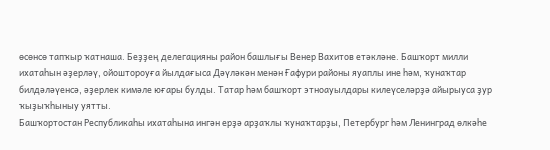өсөнсө тапҡыр ҡатнаша. Беҙҙең делегацияны район башлығы Венер Вахитов етәкләне. Башҡорт милли ихатаһын әҙерләү, ойоштороуға йылдағыса Дәүләкән менән Ғафури районы яуаплы ине һәм, ҡунаҡтар билдәләүенсә, әҙерлек кимәле юғары булды. Татар һәм башҡорт этноауылдары килеүселәрҙә айырыуса ҙур ҡыҙыҡһыныу уятты.
Башҡортостан Республикаһы ихатаһына ингән ерҙә арҙаҡлы ҡунаҡтарҙы, Петербург һәм Ленинград өлкәһе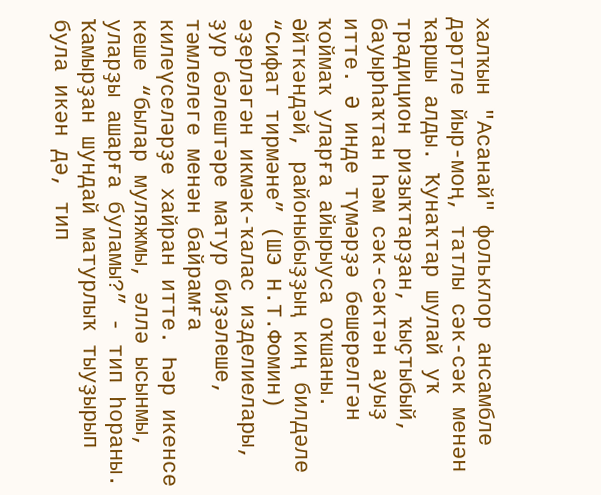халҡын "Асанай" фольклор ансамбле дәртле йыр-моң, татлы сәк-сәк менән ҡаршы алды. Ҡунаҡтар шулай уҡ традицион ризыҡтарҙан, ҡыҫтыбый, бауырһаҡтан һәм сәк-сәктән ауыҙ итте. Ә инде түмәрҙә бешерелгән ҡоймаҡ уларға айырыуса оҡшаны. Әйткәндәй, районыбыҙҙың киң билдәле “Сифат тирмәне” (ШЭ Н.Т.Фомин) әҙерләгән икмәк-ҡалас изделиелары, ҙур бәлештәре матур биҙәлеше, тәмлелеге менән байрамға килеүселәрҙе хайран итте. Һәр икенсе кеше “былар муляжмы, әллә ысынмы, уларҙы ашарға буламы?” - тип һораны. Ҡамырҙан шундай матурлыҡ тыуҙырып була икән дә, тип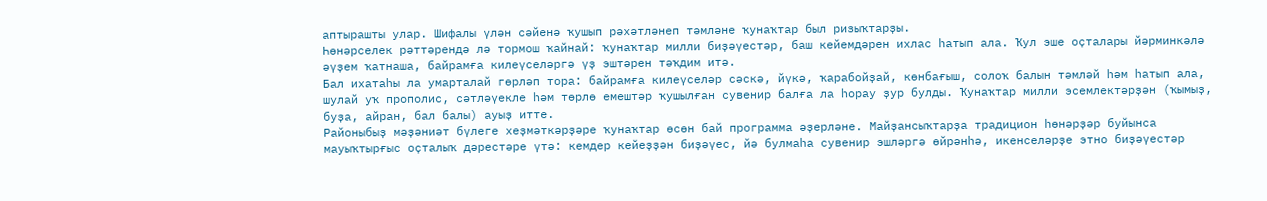аптырашты улар. Шифалы үлән сәйенә ҡушып рәхәтләнеп тәмләне ҡунаҡтар был ризыҡтарҙы.
Һөнәрселек рәттәрендә лә тормош ҡайнай: ҡунаҡтар милли биҙәүестәр, баш кейемдәрен ихлас һатып ала. Ҡул эше оҫталары йәрминкәлә әүҙем ҡатнаша, байрамға килеүселәргә үҙ эштәрен тәҡдим итә.
Бал ихатаһы ла умарталай гөрләп тора: байрамға килеүселәр сәскә, йүкә, ҡарабойҙай, көнбағыш, солоҡ балын тәмләй һәм һатып ала, шулай уҡ прополис, сәтләүекле һәм төрлө емештәр ҡушылған сувенир балға ла һорау ҙур булды. Ҡунаҡтар милли эсемлектәрҙән (ҡымыҙ, буҙа, айран, бал балы) ауыҙ итте.
Районыбыҙ мәҙәниәт бүлеге хеҙмәткәрҙәре ҡунаҡтар өсөн бай программа әҙерләне. Майҙансыҡтарҙа традицион һөнәрҙәр буйынса мауыҡтырғыс оҫталыҡ дәрестәре үтә: кемдер кейеҙҙән биҙәүес, йә булмаһа сувенир эшләргә өйрәнһә, икенселәрҙе этно биҙәүестәр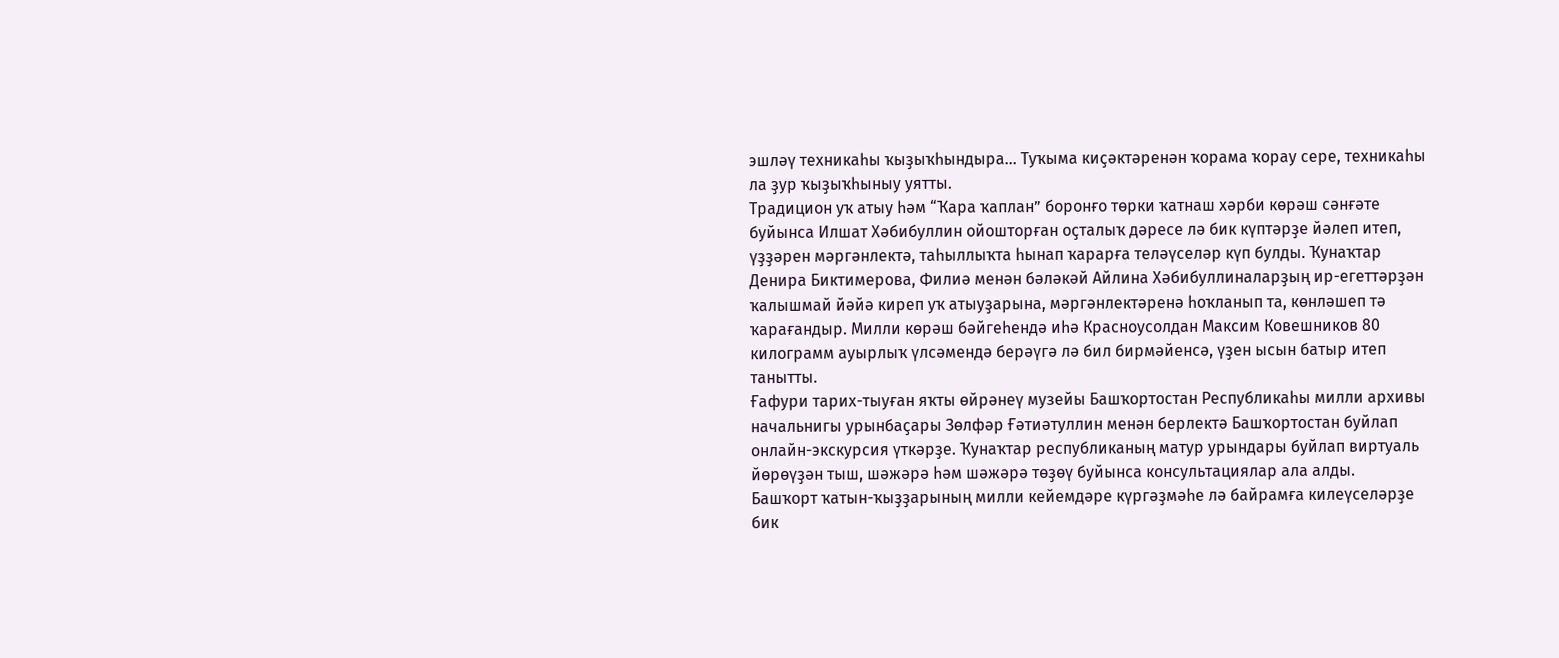эшләү техникаһы ҡыҙыҡһындыра... Туҡыма киҫәктәренән ҡорама ҡорау сере, техникаһы ла ҙур ҡыҙыҡһыныу уятты.
Традицион уҡ атыу һәм “Ҡара ҡаплан” боронғо төрки ҡатнаш хәрби көрәш сәнғәте буйынса Илшат Хәбибуллин ойошторған оҫталыҡ дәресе лә бик күптәрҙе йәлеп итеп, үҙҙәрен мәргәнлектә, таһыллыҡта һынап ҡарарға теләүселәр күп булды. Ҡунаҡтар Денира Биктимерова, Филиә менән бәләкәй Айлина Хәбибуллиналарҙың ир-егеттәрҙән ҡалышмай йәйә киреп уҡ атыуҙарына, мәргәнлектәренә һоҡланып та, көнләшеп тә ҡарағандыр. Милли көрәш бәйгеһендә иһә Красноусолдан Максим Ковешников 80 килограмм ауырлыҡ үлсәмендә берәүгә лә бил бирмәйенсә, үҙен ысын батыр итеп танытты.
Ғафури тарих-тыуған яҡты өйрәнеү музейы Башҡортостан Республикаһы милли архивы начальнигы урынбаҫары Зөлфәр Ғәтиәтуллин менән берлектә Башҡортостан буйлап онлайн-экскурсия үткәрҙе. Ҡунаҡтар республиканың матур урындары буйлап виртуаль йөрөүҙән тыш, шәжәрә һәм шәжәрә төҙөү буйынса консультациялар ала алды.
Башҡорт ҡатын-ҡыҙҙарының милли кейемдәре күргәҙмәһе лә байрамға килеүселәрҙе бик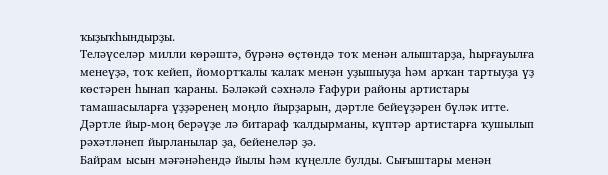ҡыҙыҡһындырҙы.
Теләүселәр милли көрәштә, бүрәнә өҫтөндә тоҡ менән алыштарҙа, һырғауылға менеүҙә, тоҡ кейеп, йомортҡалы ҡалаҡ менән уҙышыуҙа һәм арҡан тартыуҙа үҙ көстәрен һынап ҡараны. Бәләкәй сәхнәлә Ғафури районы артистары тамашасыларға үҙҙәренең моңло йырҙарын, дәртле бейеүҙәрен бүләк итте. Дәртле йыр-моң берәүҙе лә битараф ҡалдырманы, күптәр артистарға ҡушылып рәхәтләнеп йырланылар ҙа, бейенеләр ҙә.
Байрам ысын мәғәнәһендә йылы һәм күңелле булды. Сығыштары менән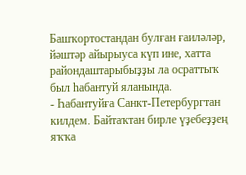Башҡортостандан булған ғаиләләр, йәштәр айырыуса күп ине, хатта райондаштарыбыҙҙы ла осраттыҡ был һабантуй яланында.
- Һабантуйға Санкт-Петербургтан килдем. Байтаҡтан бирле үҙебеҙҙең яҡҡа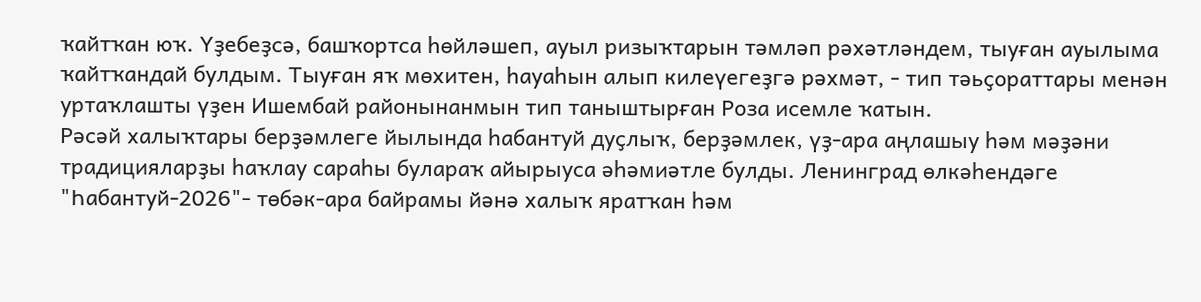ҡайтҡан юҡ. Үҙебеҙсә, башҡортса һөйләшеп, ауыл ризыҡтарын тәмләп рәхәтләндем, тыуған ауылыма ҡайтҡандай булдым. Тыуған яҡ мөхитен, һауаһын алып килеүегеҙгә рәхмәт, - тип тәьҫораттары менән уртаҡлашты үҙен Ишембай районынанмын тип таныштырған Роза исемле ҡатын.
Рәсәй халыҡтары берҙәмлеге йылында һабантуй дуҫлыҡ, берҙәмлек, үҙ-ара аңлашыу һәм мәҙәни традицияларҙы һаҡлау сараһы булараҡ айырыуса әһәмиәтле булды. Ленинград өлкәһендәге "Һабантуй-2026"- төбәк-ара байрамы йәнә халыҡ яратҡан һәм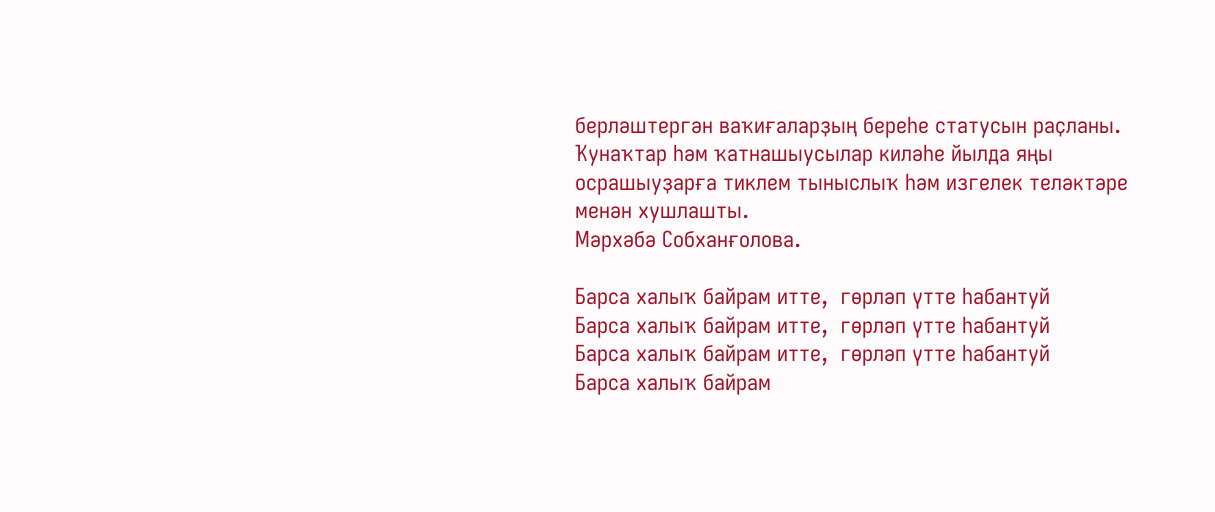берләштергән ваҡиғаларҙың береһе статусын раҫланы. Ҡунаҡтар һәм ҡатнашыусылар киләһе йылда яңы осрашыуҙарға тиклем тыныслыҡ һәм изгелек теләктәре менән хушлашты.
Мәрхәбә Собханғолова.

Барса халыҡ байрам итте,  гөрләп үтте һабантуй
Барса халыҡ байрам итте,  гөрләп үтте һабантуй
Барса халыҡ байрам итте,  гөрләп үтте һабантуй
Барса халыҡ байрам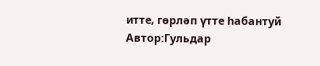итте, гөрләп үтте һабантуй
Автор:Гульдар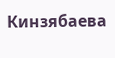Кинзябаева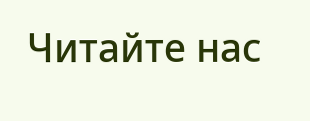Читайте нас